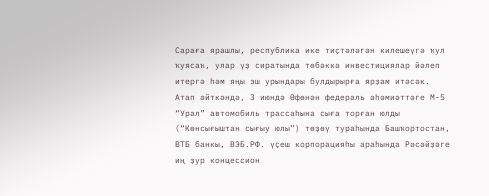Сараға ярашлы, республика ике тиҫтәләгән килешеүгә ҡул ҡуясаҡ, улар үҙ сиратында төбәккә инвестициялар йәлеп итергә һәм яңы эш урындары булдырырға ярҙам итәсәк.
Атап әйткәндә, 3 июндә Өфөнән федераль әһәмиәттәге М-5 “Урал” автомобиль трассаһына сыға торған юлды (“Көнсығыштан сығыу юлы”) төҙөү тураһында Башҡортостан, ВТБ банкы, ВЭБ.РФ. үҫеш корпорацияһы араһында Рәсәйҙәге иң ҙур концессион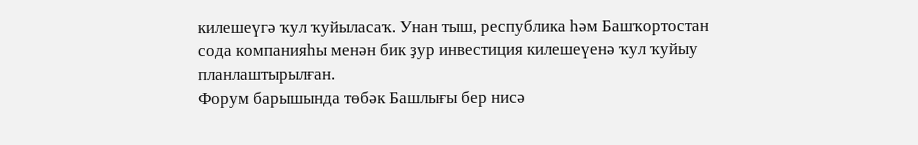килешеүгә ҡул ҡуйыласаҡ. Унан тыш, республика һәм Башҡортостан сода компанияһы менән бик ҙур инвестиция килешеүенә ҡул ҡуйыу планлаштырылған.
Форум барышында төбәк Башлығы бер нисә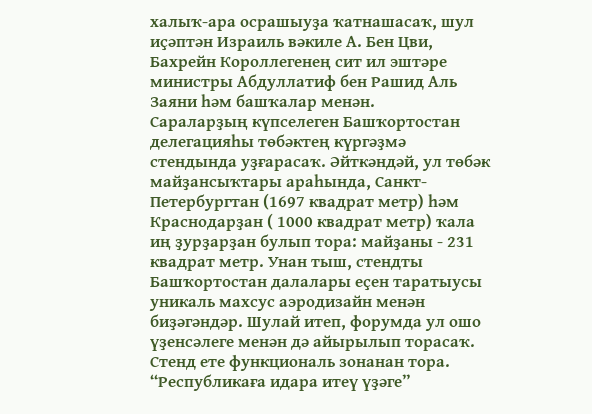халыҡ-ара осрашыуҙа ҡатнашасаҡ, шул иҫәптән Израиль вәкиле А. Бен Цви, Бахрейн Короллегенең сит ил эштәре министры Абдуллатиф бен Рашид Аль Заяни һәм башҡалар менән.
Сараларҙың күпселеген Башҡортостан делегацияһы төбәктең күргәҙмә стендында уҙғарасаҡ. Әйткәндәй, ул төбәк майҙансыҡтары араһында, Санкт-Петербургтан (1697 квадрат метр) һәм Краснодарҙан ( 1000 квадрат метр) ҡала иң ҙурҙарҙан булып тора: майҙаны - 231 квадрат метр. Унан тыш, стендты Башҡортостан далалары еҫен таратыусы уникаль махсус аэродизайн менән биҙәгәндәр. Шулай итеп, форумда ул ошо үҙенсәлеге менән дә айырылып торасаҡ.
Стенд ете функциональ зонанан тора. “Республикаға идара итеү үҙәге”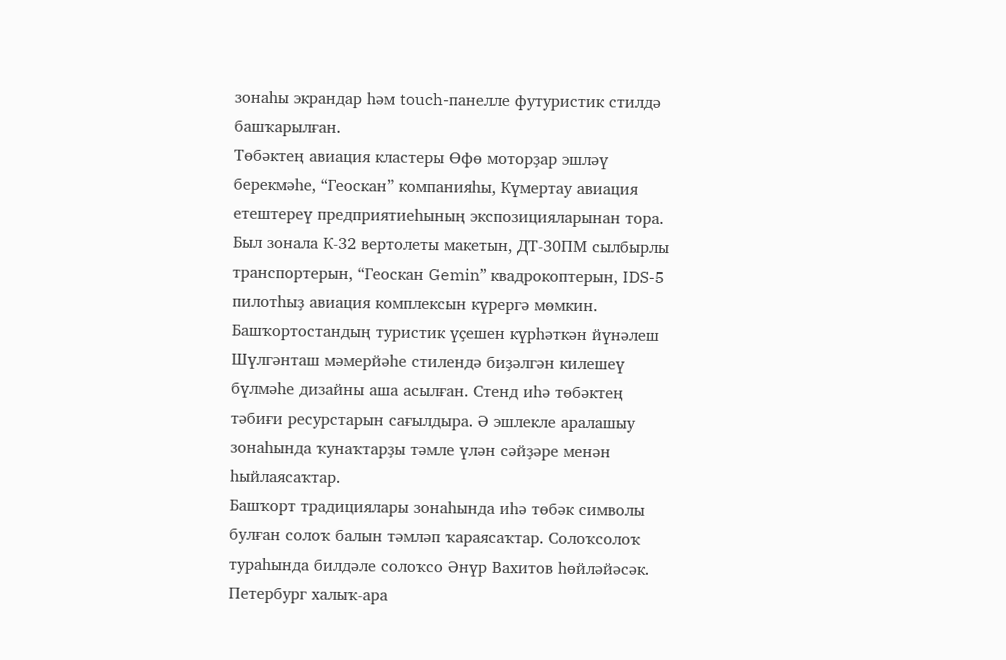зонаһы экрандар һәм touch-панелле футуристик стилдә башҡарылған.
Төбәктең авиация кластеры Өфө моторҙар эшләү берекмәһе, “Геоскан” компанияһы, Күмертау авиация етештереү предприятиеһының экспозицияларынан тора. Был зонала К-32 вертолеты макетын, ДТ-30ПМ сылбырлы транспортерын, “Геоскан Gemin” квадрокоптерын, IDS-5 пилотһыҙ авиация комплексын күрергә мөмкин.
Башҡортостандың туристик үҫешен күрһәткән йүнәлеш Шүлгәнташ мәмерйәһе стилендә биҙәлгән килешеү бүлмәһе дизайны аша асылған. Стенд иһә төбәктең тәбиғи ресурстарын сағылдыра. Ә эшлекле аралашыу зонаһында ҡунаҡтарҙы тәмле үлән сәйҙәре менән һыйлаясаҡтар.
Башҡорт традициялары зонаһында иһә төбәк символы булған солоҡ балын тәмләп ҡараясаҡтар. Солоҡсолоҡ тураһында билдәле солоҡсо Әнүр Вахитов һөйләйәсәк.
Петербург халыҡ-ара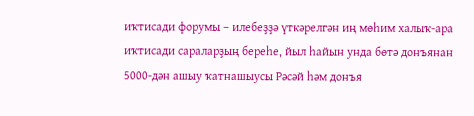иҡтисади форумы – илебеҙҙә үткәрелгән иң мөһим халыҡ-ара иҡтисади сараларҙың береһе, йыл һайын унда бөтә донъянан 5000-дән ашыу ҡатнашыусы Рәсәй һәм донъя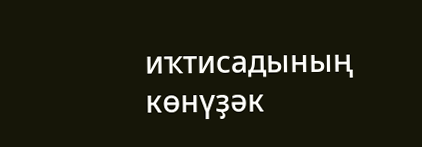иҡтисадының көнүҙәк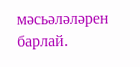мәсьәләләрен барлай.